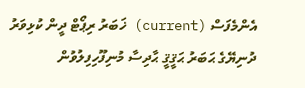އެންމެފަސް (current) ޚަބަރު ރިޕޯޓް ދީން ކުޅިވަރު ދުނިޔޭގެ ޙަބަރު ޙަޤީޤީ ޙާދިސާ މުނިފޫހިފިލުވުން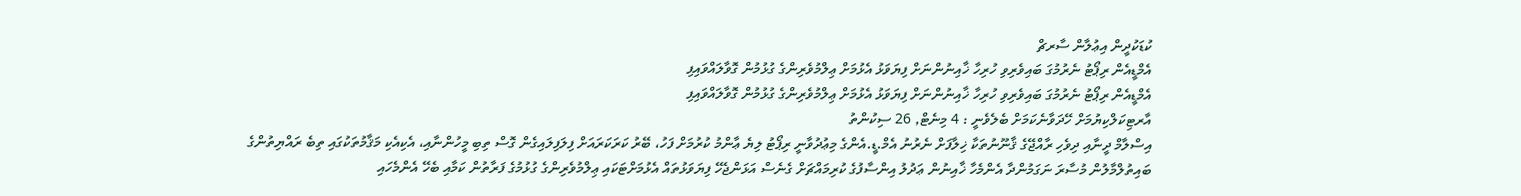ކުޑަކުދީން އިޢުލާން ސާރޗް
އެމްޑީއެން ރިޕޯޓު ނެރުމުގަ ބައިވެރިވި ހުރިހާ ޚާއިނުންނަށް ފިޔަވަޅު އެޅުމަށް ޢިލްމުވެރިންގެ ގުޅުމުން ގޮވާލައްވައިފި
އެމްޑީއެން ރިޕޯޓު ނެރުމުގަ ބައިވެރިވި ހުރިހާ ޚާއިނުންނަށް ފިޔަވަޅު އެޅުމަށް ޢިލްމުވެރިންގެ ގުޅުމުން ގޮވާލައްވައިފި
އާރޓިކަލްކިޔުމަށް ހޭދަވާނެކަމަށް ބެލެވެނީ : 4 މިނެޓް, 26 ސިކުންތު
އިސްލާމް ދީނާއި ދިވެހި ރާއްޖޭގެ ޤާނޫނުތަކާ ޚިލާފަށް ނެރުނު އެމް.ޑީ.އެންގެ މިޢުދުވާނީ ރިޕޯޓު ލިޔެ ޢާންމު ކުރުމަށް ފަހު، ބޭރު ކަރަކަރައަށް ފިލަފިލައިގެން ގޮސް ތިބި މީހުންނާއި، އެކިއެކި މަޤާމުތަކުގައި ތިބެ ރައްޔިތުންގެ ބައިތުލްމާލުން މުސާރަ ނަގަމުންދާ އެންމެހާ ޚާއިނުން ޢަދުލު އިންސާފުގެ ކުރިމައްޗަށް ގެނެސް އަޅަންޖެހޭ ފިޔަވަޅުތައް އެޅުމަށްޓަކައި ޢިލްމުވެރިންގެ ގުޅުމުގެ ފަރާތުން ކަމާއި ބެހޭ އެންމެހައި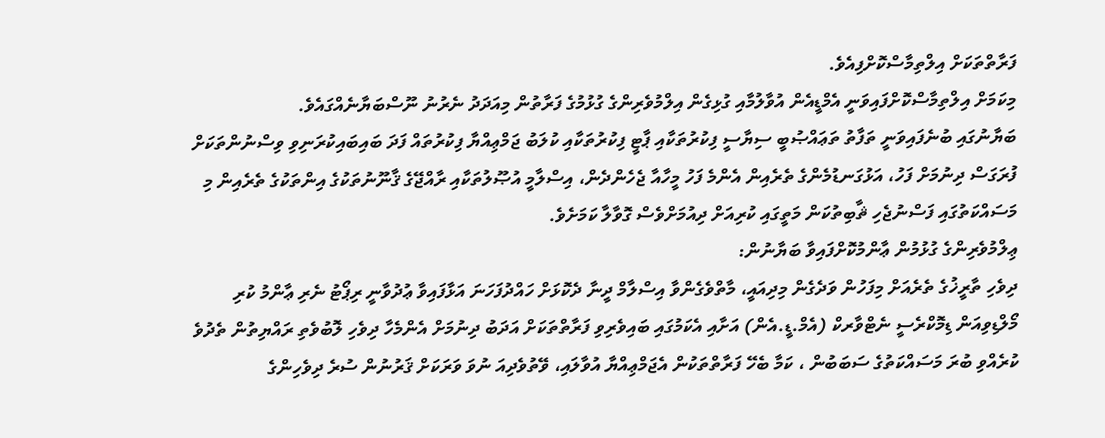ފަރާތްތަކަށް އިލްތިމާސްކޮށްފިއެވެ.
މިކަމަށް އިލްތިމާސްކޮށްފައިވަނީ އެމްޑީއެން އުވާލުމާއި ގުޅިގެން އިލްމުވެރިންގެ ގުޅުމުގެ ފަރާތުން މިއަދަދު ނެރުނު ނޫސްބަޔާނެއްގައެވެ.
ބަޔާނުގައި ބުނެފައިވަނީ ތަފާތު ތަޢައްޞުބީ ސިޔާސީ ފިކުރުތަކާއި ޕާޓީ ފިކުރުތަކާއި ކުލަބު ޖަމްޢިއްޔާ ފިކުރުތައް ފަދަ ބައިބައިކުރަނިވި ވިސްނުންތަކަށް ފުރަގަސް ދިނުމަށް ފަހު، އަޅުގަނޑުމެންގެ ތެރެއިން އެންމެ ފަހު މީހާއާ ޖެހެންދެން، އިސްލާމީ އުޞޫލުތަކާއި ރާއްޖޭގެ ޤާނޫނުތަކުގެ އިންތަކުގެ ތެރެއިން މި މަސައްކަތުގައި ފަސްނުޖެހި ޘާބިތުކަން މަތީގައި ކުރިއަށް ދިއުމަށްވެސް ގޮވާލާ ކަމަށެވެ.
ޢިލްމުވެރިންގެ ގުޅުމުން ޢާންމުކޮށްފައިވާ ބަޔާނުން:
ދިވެހި ތާރީޚުގެ ތެރެއަށް މިފަހުން ވަދެގެން މިދިއައީ، މާތްވެގެންވާ އިސްލާމް ދީނާ ދެކޮޅަށް ހައްދުފަހަނަ އަޅާފައިވާ ޢުދުވާނީ ރިޕޯޓު ނެރި ޢާންމު ކުރި މޯލްޑިވިއަން ޑިމޮކްރެސީ ނެޓްވާރކް (އެމް.ޑީ.އެން) އަށާއި އެކަމުގައި ބައިވެރިވި ފަރާތްތަކަށް އަދަބު ދިނުމަށް އެންމެހާ ދިވެހި ލޮބުވެތި ރައްޔިތުން ތެދުވެ ކުރެއްވި ބުރަ މަސައްކަތުގެ ސަބަބުން ، ކަމާ ބެހޭ ފަރާތްތަކުން އެޖަމްޢިއްޔާ އުވާލައި، ވޭތުވެދިއަ ނުވަ ވަރަކަށް ޤަރުނުން ސުރެ ދިވެހިންގެ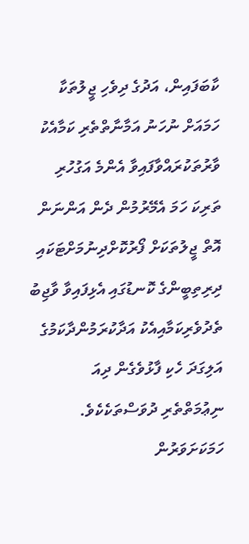ކާބަފައިން، އަދުގެ ދިވެހި ޖީލުތަކާ ހަމައަށް ނުހަނު އަމާނާތްތެރި ކަމާއެކު ވާރުތަކުރައްވާފައިވާ އެންމެ އަގުހުރި ތަރިކަ ހަމަ އެމޭރުމުން ދެން އަންނަން އޮތް ޖީލުތަކަށް ފޯރުކޮށްދިނުމަށްޓަކައި ދިރިތިބީންގެ ކޮނޑުގައި އެޅިފައިވާ ވާޖިބު ތެދުވެރިކަމާއިއެކު އަދާކުރަމުންދާކަމުގެ އަލިގަދަ ހެކި ފާޅުވެގެން ދިއަ ނިޢުމަތްތެރި ދުވަސްތަކެކެވެ.
ހަމަކަށަވަރުން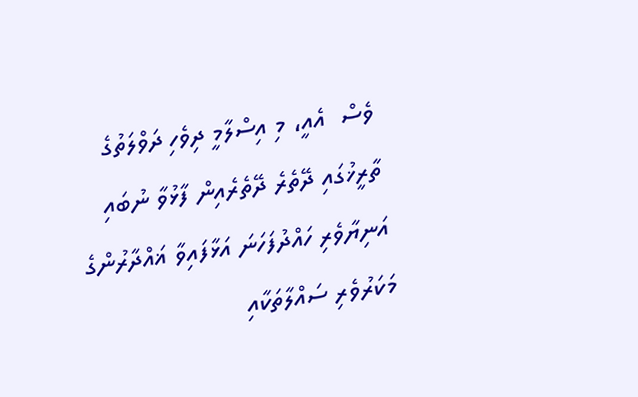ވެސް  އެއީ، މި އިސްލާމީ ދިވެހި ދަވްލަތުގެ ތާރީޚުގައި ދޭތެރެ ދޭތެރެއިން ފާޅުވާ ނުބައި އަނިޔާވެރި ހައްދުފަހަނަ އަޅާފައިވާ ޣައްދާރުންގެ މަކަރުވެރި ސައްލާތަކާއި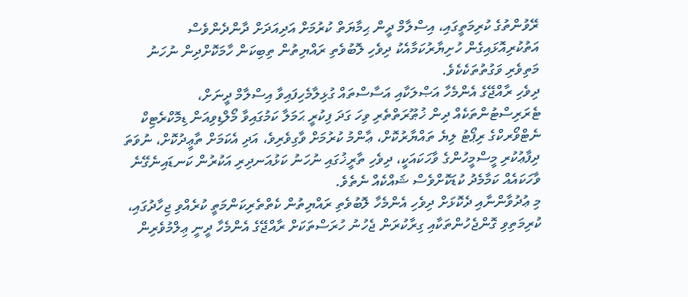ރޭވުންތުގެ ކުރިމަތީގައި، އިސްލާމް ދީން ޙިމާޔަތް ކުރުމަށް އަދިއަދަށް ދާންދެންވެސް އަތުކުރިއޮޅައިގެން ހުށިޔާރުކަމާއެކު ދިވެހި ލޮބުވެތި ރައްޔިތުން ތިބިކަން ހާމަކޮށްދިން ނުހަނު މަތިވެރި ވަގުތުތަކެކެވެ.
ދިވެހި ރާއްޖޭގެ އެންމެހާ އަޞްލަކާއި އަސާސްތައް ގުޅިލާމެހިފައިވާ އިސްލާމް ދީނަށް، ޓެރަރިސްޓުންތަކެއް ދިން ޚުޠޫރަތްތެރި ވިހަ ގަދަ ފިކުރީ ޙަމަލާ ކަމުގައިވާ މޯލްޑިވިއަން ޑިމޮކްރެޓިކް ނެޓްވޯރކްގެ ރިޕޯޓު ލިޔެ ތައްޔާރުކޮށް، ޢާންމު ކުރުމަށް ވާގިވެރިވެ، އަދި އެކަމަށް ތާޢީދުކޮށް، ނުވަތަ ދިފާޢުކުރި މީސްމީހުންގެ ވާހަކައަކީ، ދިވެހި ތާރީޚުގައި ނުހަނު ކަޅުއަނދިރި އަކުރުން ކަނޑައިނެގޭނެ ވާހަކައެއް ކަމާމެދު ކުޑަކޮށްވެސް ޝައްކެއް ނެތެވެ.
މި ޢުދުވާންނާއި ދެކޮޅަށް ދިވެހި އެންމެހާ ލޮބުވެތި ރައްޔިތުން ކެތްތެރިކަންމަތީ ކުރެއްވި ޖިހާދުގައި، ކުރިމަތިވި ގޮންޖެހުންތަކާއި ގިރާކުރަން ޖެހުނު ހުރަސްތަކަށް ރާއްޖޭގެ އެންމެހާ ދީނީ ޢިލްމުވެރިން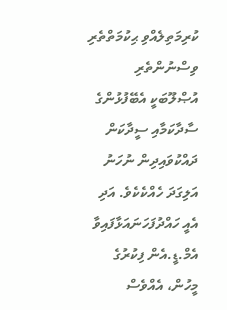ކުރިމަތިލެއްވި ޙިކުމަތްތެރި ވިސްނުންތެރި އުޞްލޫބަކީ އެބޭފުޅުންގެ ސާދާކަމާއި ސީދާކަން ދައްކުވައިދިން ނުހަނު އަލިގަދަ ހެއްކެކެވެ. އަދި އެއީ ހައްދުފަހަނައަޅާފައިވާ އެމް.ޑީ.އެން ފިކުރުގެ މީހުން، އެއްވެސް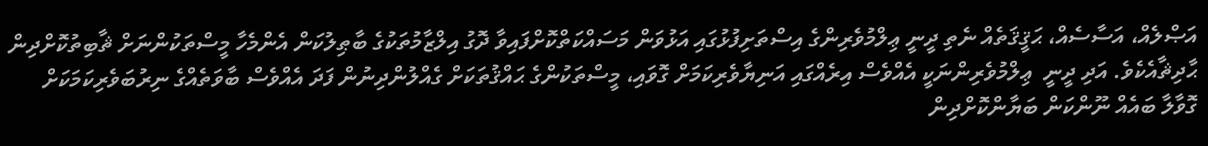އަޞްލެއް، އަސާސެއް، ޙަޤީޤަތެއް ނެތި ދީނީ ޢިލްމުވެރިންގެ އިސްތަށިފުޅުގައި އަޅުވަން މަސައްކަތްކޮށްފައިވާ ދޮގު އިލްޒާމުތަކުގެ ބާޠިލުކަން އެންމެހާ މީސްތަކުންނަށް ޘާބިތުކޮށްދިން ޙާދިޘާއެކެވެ. އަދި ދީނީ  ޢިލްމުވެރިންނަކީ އެއްވެސް އިރެއްގައި އަނިޔާވެރިކަމަށް ގޮވައި، މީސްތަކުންގެ ޙައްޤުތަކަށް ގެއްލުންދިނުން ފަދަ އެއްވެސް ބާވަތެއްގެ ނިރުބަވެރިކަމަކަށް ގޮވާލާ ބައެއް ނޫންކަން ބަޔާންކޮށްދިން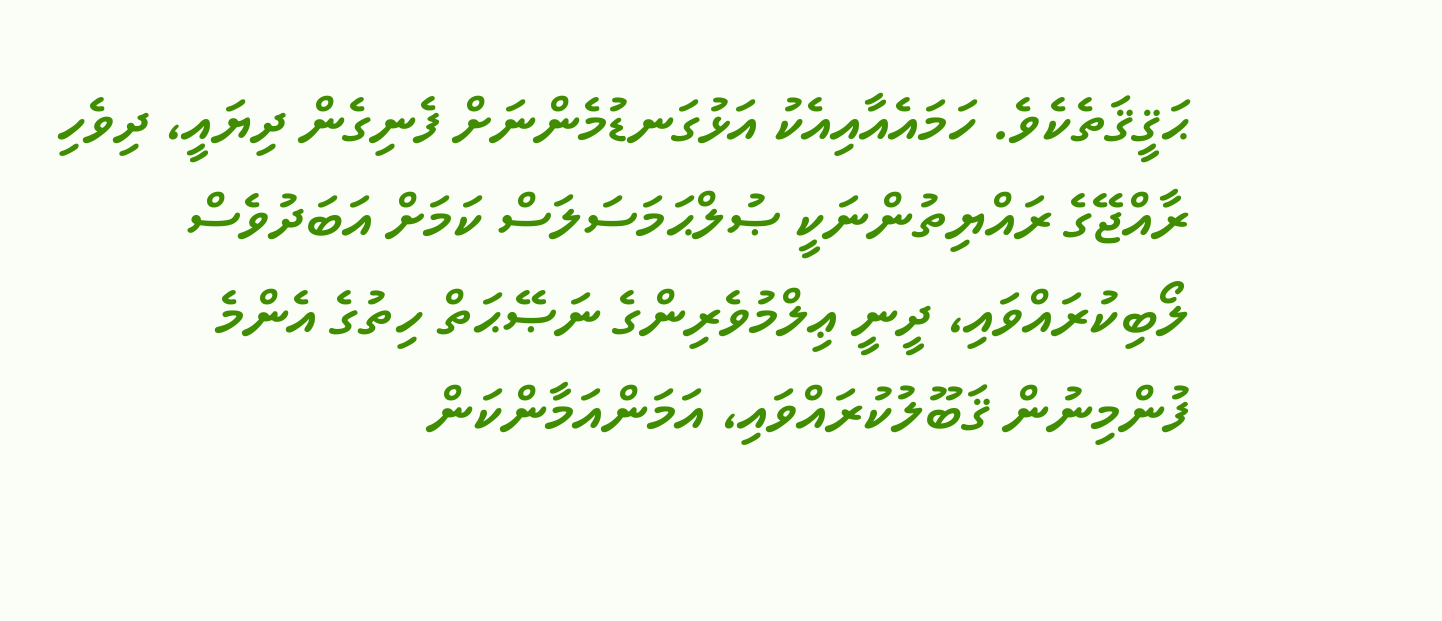ޙަޤީޤަތެކެވެ. ހަމައެއާއިއެކު އަޅުގަނޑުމެންނަށް ފެނިގެން ދިޔައީ، ދިވެހި ރާއްޖޭގެ ރައްޔިތުންނަކީ ޞުލްޙަމަސަލަސް ކަމަށް އަބަދުވެސް ލޯބިކުރައްވައި، ދީނީ ޢިލްމުވެރިންގެ ނަޞޭޙަތް ހިތުގެ އެންމެ ފުންމިނުން ޤަބޫލުކުރައްވައި، އަމަންއަމާންކަން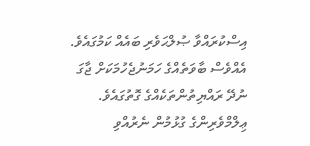އިސްކުރައްވާ ޞުލްޙަވެރި ބައެއް ކަމުގައެވެ. އެއްވެސް ބާވަތެއްގެ ހަމަނުޖެހުމަކަށް ޖާގަ ނުދޭ ރައްޔިތުންތަކެއްގެ ގޮތުގައެވެ.
ޢިލްމްވެރިންގެ ގުޅުމުން ނެރުއްވި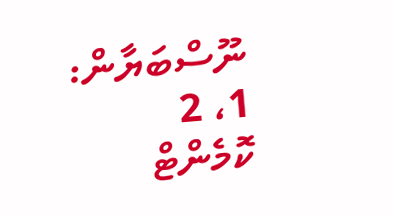ނޫސްބަޔާން: 1، 2
ކޮމެންޓް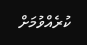ކުރެއްވުމަށް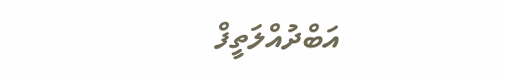އަބްދުއްލަތީފް